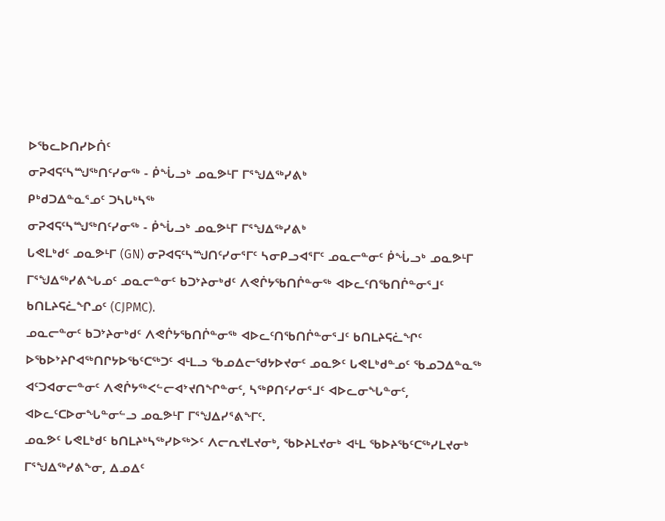ᐅᖃᓚᐅᑎᓯᐅᑏᑦ
ᓂᕈᐊᕋᑦᓴᙳᖅᑎᑦᓯᓂᖅ - ᑮᖔᓗᒃ ᓄᓇᕗᒻᒥ ᒥᕐᖑᐃᖅᓯᕕᒃ
ᑭᒃᑯᑐᐃᓐᓇᕐᓄᑦ ᑐᓴᒐᒃᓴᖅ
ᓂᕈᐊᕋᑦᓴᙳᖅᑎᑦᓯᓂᖅ - ᑮᖔᓗᒃ ᓄᓇᕗᒻᒥ ᒥᕐᖑᐃᖅᓯᕕᒃ
ᒐᕙᒪᒃᑯᑦ ᓄᓇᕗᒻᒥ (GN) ᓂᕈᐊᕋᑦᓴᙳᑎᑦᓯᓂᕐᒥᑦ ᓴᓂᑭᓗᐊᕐᒥᑦ ᓄᓇᓕᓐᓂᑦ ᑮᖔᓗᒃ ᓄᓇᕗᒻᒥ ᒥᕐᖑᐃᖅᓯᕕᖓᓄᑦ ᓄᓇᓕᓐᓂᑦ ᑲᑐᔾᔨᓂᒃᑯᑦ ᐱᕙᒌᔭᖃᑎᒌᓐᓂᖅ ᐊᐅᓚᑦᑎᖃᑎᒌᓐᓂᕐᒧᑦ ᑲᑎᒪᔨᕋᓛᖏᓄᑦ (CJPMC).
ᓄᓇᓕᓐᓂᑦ ᑲᑐᔾᔨᓂᒃᑯᑦ ᐱᕙᒌᔭᖃᑎᒌᓐᓂᖅ ᐊᐅᓚᑦᑎᖃᑎᒌᓐᓂᕐᒧᑦ ᑲᑎᒪᔨᕋᓛᖏᑦ ᐅᖃᐅᔾᔨᒋᐊᖅᑎᒋᔭᐅᖃᑦᑕᖅᑐᑦ ᐊᒻᒪᓗ ᖃᓄᐃᓕᖁᔭᐅᔪᓂᑦ ᓄᓇᕗᑦ ᒐᕙᒪᒃᑯᓐᓄᑦ ᖃᓄᑐᐃᓐᓇᖅ ᐊᑦᑐᐊᓂᓕᓐᓂᑦ ᐱᕙᒌᔭᖅᐸᓪᓕᐊᔾᔪᑎᖏᓐᓂᑦ, ᓴᖅᑭᑎᑦᓯᓂᕐᒧᑦ ᐊᐅᓚᓂᖓᓐᓂᑦ, ᐊᐅᓚᑦᑕᐅᓂᖓᓐᓂᓪᓗ ᓄᓇᕗᒻᒥ ᒥᕐᖑᐃᓯᕐᕕᖕᒥᑦ.
ᓄᓇᕗᑦ ᒐᕙᒪᒃᑯᑦ ᑲᑎᒪᔨᒃᓴᖅᓯᐅᖅᐳᑦ ᐱᓕᕆᔪᒪᔪᓂᒃ, ᖃᐅᔨᒪᔪᓂᒃ ᐊᒻᒪ ᖃᐅᔨᖃᑦᑕᖅᓯᒪᔪᓂᒃ ᒥᕐᖑᐃᖅᓯᕕᖕᓂ, ᐃᓄᐃᑦ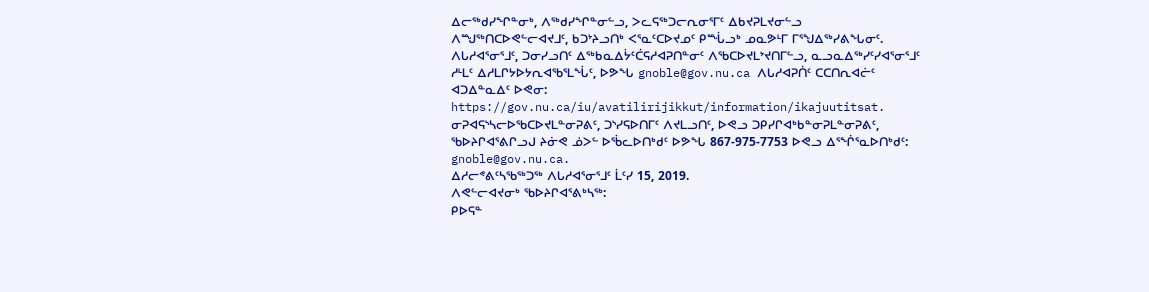ᐃᓕᖅᑯᓯᖏᓐᓂᒃ, ᐱᖅᑯᓯᖏᓐᓂᓪᓗ, ᐳᓚᕋᖅᑐᓕᕆᓂᕐᒥᑦ ᐃᑲᔪᕈᒪᔪᓂᓪᓗ ᐱᙳᖅᑎᑕᐅᕙᓪᓕᐊᔪᒧᑦ, ᑲᑐᔾᔨᓗᑎᒃ ᐸᕐᓇᑦᑕᐅᔪᓄᑦ ᑭᙶᓗᒃ ᓄᓇᕗᒻᒥ ᒥᕐᖑᐃᖅᓯᕕᖓᓂᑦ.
ᐱᒐᓱᐊᕐᓂᕐᒧᑦ, ᑐᓂᓯᓗᑎᑦ ᐃᖅᑲᓇᐃᔮᑦᑖᕋᓱᐊᕈᑎᓐᓂᑦ ᐱᖃᑕᐅᔪᒪᔾᔪᑎᒥᓪᓗ, ᓇᓗᓇᐃᖅᓯᑦᓯᐊᕐᓂᕐᒧᑦ ᓱᒻᒪᑦ ᐃᓱᒪᒋᔭᐅᔭᕆᐊᖃᕐᒪᖔᑦ, ᐅᕗᖓ gnoble@gov.nu.ca ᐱᒐᓱᐊᕈᑏᑦ ᑕᑕᑎᕆᐊᓖᑦ ᐊᑐᐃᓐᓇᐃᑦ ᐅᕙᓂ: https://gov.nu.ca/iu/avatilirijikkut/information/ikajuutitsat.
ᓂᕈᐊᕋᔅᓴᓕᐅᖃᑕᐅᔪᒪᓐᓂᕈᕕᑦ, ᑐᔅᓯᕋᐅᑎᒥᑦ ᐱᔪᒪᓗᑎᑦ, ᐅᕙᓗ ᑐᑭᓯᒋᐊᒃᑲᓐᓂᕈᒪᓐᓂᕈᕕᑦ, ᖃᐅᔨᒋᐊᕐᕕᒋᓗᒍ ᔨᓃᕙ ᓅᐳᓪ ᐅᖄᓚᐅᑎᒃᑯᑦ ᐅᕗᖓ 867-975-7753 ᐅᕙᓗ ᐃᕐᖐᕐᓇᐅᑎᒃᑯᑦ: gnoble@gov.nu.ca.
ᐃᓱᓕᕝᕕᑦᓴᖃᖅᑐᖅ ᐱᒐᓱᐊᕐᓂᕐᒧᑦ ᒫᑦᓯ 15, 2019.
ᐱᕙᓪᓕᐊᔪᓂᒃ ᖃᐅᔨᒋᐊᕐᕕᒃᓴᖅ:
ᑭᐅᕋᓐ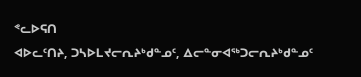ᕝᓚᐅᕋᑎ
ᐊᐅᓚᑦᑎᔨ, ᑐᓴᐅᒪᔪᓕᕆᔨᒃᑯᓐᓄᑦ, ᐃᓕᓐᓂᐊᖅᑐᓕᕆᔨᒃᑯᓐᓄᑦ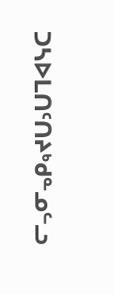ᑐᓴᐅᒪᑎᑦᑎᔨᒃᑯᓐᓄᓪᓗ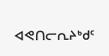ᐊᕙᑎᓕᕆᔨᒃᑯᑦ